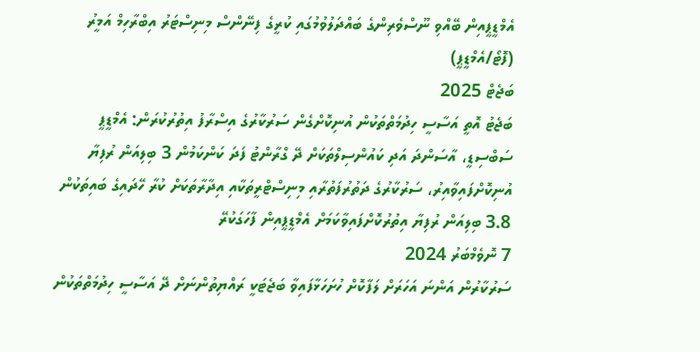އެމްޑީޕީއިން ބޭއްވި ނޫސްވެރިންގެ ބައްދަލުވުމުގައި ކުރީގެ ފިނޭންސް މިނިސްޓަރު އިބްރާހިމް އަމީރު (ފޮޓޯ/އެމްޑީޕީ)
ބަޖެޓް 2025
ބަޖެޓު އޮތީ އަސާސީ ހިދުމަތްތަކުން އުނިކޮށްގެން ސަރުކާރުގެ އިސްރާފު އިތުރުކުރަން: އެމްޑީޕީ
ސަބްސިޑީ، އާސަންދަ އަދި ކައުންސިލްތަކަށް ދޭ ގްރާންޓު ފަދަ ކަންކަމުން 3 ބިލިއަން ރުފިޔާ އުނިކޮށްފައިވާއިރު، ސަރުކާރުގެ ދަތުރުފަތުރާއި މިނިސްޓްރީތަކާއި އިދާރާތަކަށް ކުރާ ހޭދައިގެ ބައިތަކުން 3.8 ބިލިއަން ރުފިޔާ އިތުރުކޮށްފައިވާކަމަށް އެމްޑީޕީއިން ފާހަގަކުރޭ
7 ނޮވެމްބަރު 2024
ސަރުކާރުން އަންނަ އަހަރަށް ލަފާކޮށް ހުށަހަޅާފައިވާ ބަޖެޓަކީ ރައްޔިތުންނަށް ދޭ އަސާސީ ހިދުމަތްތަކުން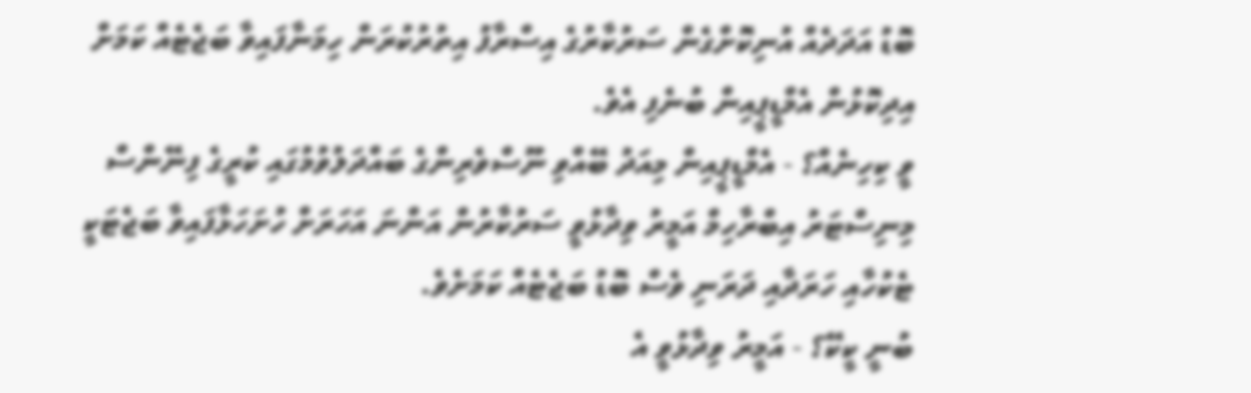ބޮޑު އަދަދެއް އުނިކޮށްގެން ސަރުކާރުގެ އިސްރާފު އިތުރުކުރަން ހިމަނާފައިވާ ބަޖެޓެއް ކަމަށް އިދިކޮޅުން އެމްޑީޕީއިން ބުނެފި އެވެ.
ވީ ކިހިނެއް؟ - އެމްޑީޕީއިން މިއަދު ބޭއްވި ނޫސްވެރިންގެ ބައްދަލުވުމުގައި ކުރީގެ ފިނޭންސް މިނިސްޓަރު އިބްރާހިމް އަމީރު ވިދާޅުވީ ސަރުކާރުން އަންނަ އަހަރަށް ހުށަހަޅާފައިވާ ބަޖެޓަކީ ޓެކުހާއި ހަރަދާއި ދަރަނި ވެސް ބޮޑު ބަޖެޓެއް ކަމަށެވެ.
ބުނީ ކީކޭ؟ - އަމީރު ވިދާޅުވީ އެ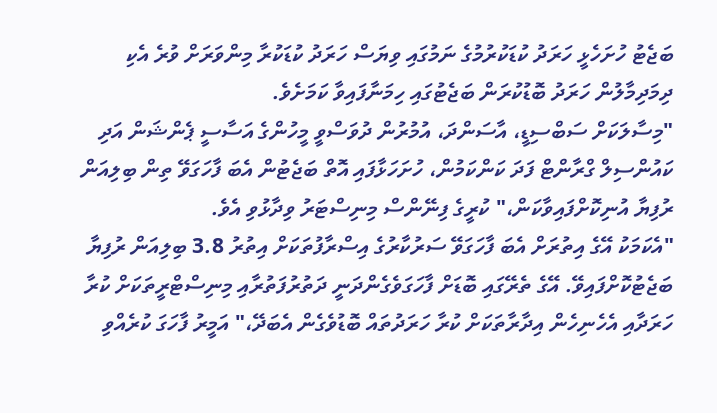ބަޖެޓު ހުށަހެޅީ ހަރަދު ކުޑަކުރުމުގެ ނަމުގައި ވިޔަސް ހަރަދު ކުޑަކުރާ މިންވަރަށް ވުރެ އެކި ދިމަދިމާލުން ހަރަދު ބޮޑުކުރަން ބަޖެޓުގައި ހިމަނާފައިވާ ކަމަށެވެ.
"މިސާލަކަށް ސަބްސިޑީ، އާސަންދަ، އުމުރުން ދުވަސްވީ މީހުންގެ އަސާސީ ޕެންޝަން އަދި ކައުންސިލް ގްރާންޓް ފަދަ ކަންކަމުން، ހުށަހަޅާފައި އޮތް ބަޖެޓުން އެބަ ފާހަގަވޭ ތިން ބިލިއަން ރުފިޔާ އުނިކޮށްފައިވާކަން،" ކުރީގެ ފިނޭންސް މިނިސްޓަރު ވިދާޅުވި އެވެ.
"އެކަމަކު އޭގެ އިތުރަށް އެބަ ފާހަގަވޭ ސަރުކާރުގެ އިސްރާފުތަކަށް އިތުރު 3.8 ބިލިއަން ރުފިޔާ ބަޖެޓުކޮށްފައިވޭ. އޭގެ ތެރޭގައި ބޮޑަށް ފާހަގަވެގެންދަނީ ދަތުރުފަތުރާއި މިނިސްޓްރީތަކަށް ކުރާ ހަރަދާއި އެހެނިހެން އިދާރާތަކަށް ކުރާ ހަރަދުތައް ބޮޑުވެގެން އެބަދޭ،" އަމީރު ފާހަގަ ކުރެއްވި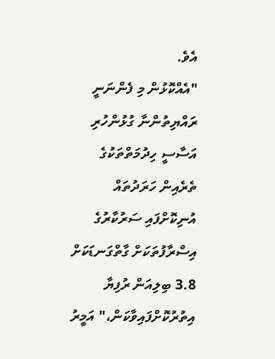އެވެ.
"އެއްކޮޅުން މި ފެންނަނީ ރައްޔިތުންނާ ގުޅުންހުރި އަސާސީ ހިދުމަތްތަކުގެ ތެރެއިން ހަރަދުތައް އުނިކޮށްފައި ސަރުކާރުގެ އިސްރާފުތަކަށް ގާތްގަނޑަކަށް 3.8 ބިލިއަން ރުފިޔާ އިތުރުކޮށްފައިވާކަން،" އަމީރު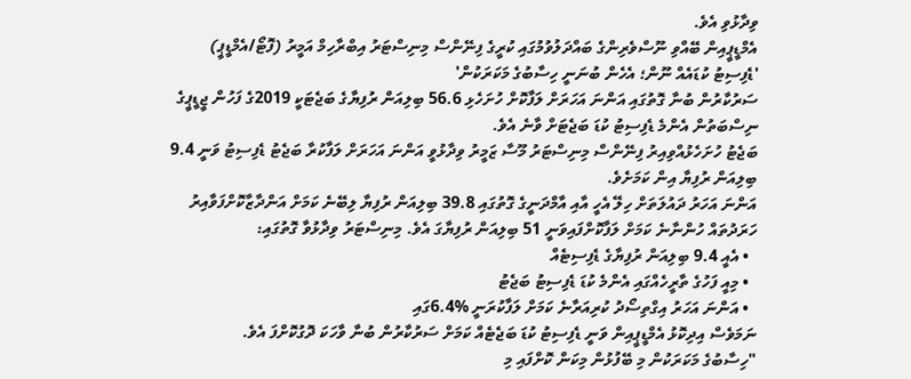ވިދާޅުވި އެވެ.
އެމްޑީޕީއިން ބޭއްވި ނޫސްވެރިންގެ ބައްދަލުވުމުގައި ކުރީގެ ފިނޭންސް މިނިސްޓަރު އިބްރާހިމް އަމީރު (ފޮޓޯ/އެމްޑީޕީ)
'ޑެފިސިޓު ކުޑައެއް ނޫން؛ އެހެން ބުނަނީ ހިސާބުގެ މަކަރަކުން'
ސަރުކާރުން ބުނާ ގޮތުގައި އަންނަ އަހަރަށް ލަފާކޮށް ހުށަހެޅި 56.6 ބިލިއަން ރުފިޔާގެ ބަޖެޓަކީ 2019ގެ ފަހުން ޖީޑީޕީގެ ނިސްބަތުން އެންމެ ޑެފިސިޓު ކުޑަ ބަޖެޓަށް ވާނެ އެވެ.
ބަޖެޓު ހުށަހެޅުއްވިއިރު ފިނޭންސް މިނިސްޓަރު މޫސާ ޒަމީރު ވިދާޅުވީ އަންނަ އަހަރަށް ލަފާކުރާ ބަޖެޓު ޑެފިސިޓު ވަނީ 9.4 ބިލިއަން ރުފިޔާ އިން ކަމަށެވެ.
އަންނަ އަހަރު ދައުލަތަށް ހިލޭ އެހީ އާއި އާމްދަނީގެ ގޮތުގައި 39.8 ބިލިއަން ރުފިޔާ ލިބޭނެ ކަމަށް އަންދާޒާކޮށްފަވާއިރު ހަރަދުތައް ހުންނާނެ ކަމަށް ލަފާކޮށްފައިވަނީ 51 ބިލިއަން ރުފިޔާގަ އެވެ. މިނިސްޓަރު ވިދާޅުވާ ގޮތުގައި:
  • އެއީ 9.4 ބިލިއަން ރުފިޔާގެ ޑެފިސިޓެއް
  • މިއީ ފަހުގެ ތާރީހެއްގައި އެންމެ ކުޑަ ޑެފިސިޓު ބަޖެޓު
  • އަންނަ އަހަރު އިގްތިސޯދު ކުރިއަރާނެ ކަމަށް ލަފާކުރަނީ %6.4ގައި
ނަމަވެސް އިދިކޮޅު އެމްޑީޕީއިން ވަނީ ޑެފިސިޓު ކުޑަ ބަޖެޓެއް ކަމަށް ސަރުކާރުން ބުނާ ވާހަކަ ދޮގުކޮށްފަ އެވެ.
"ހިސާބުގެ މަކަރަކުން މި ބޭފުޅުން މިކަން ކޮށްފައި މި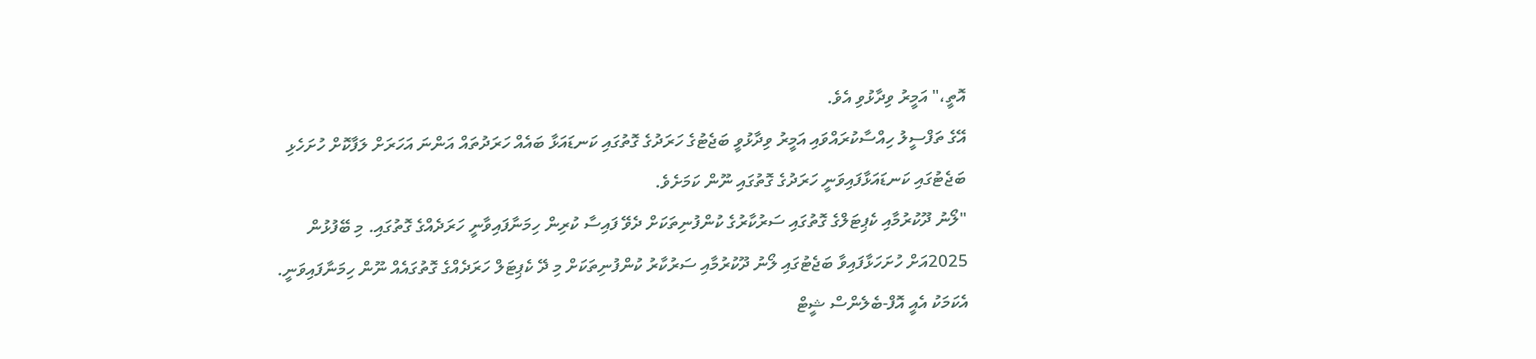އޮތީ،" އަމީރު ވިދާޅުވި އެވެ.
އޭގެ ތަފްސީލު ހިއްސާކުރައްވައި އަމީރު ވިދާޅުވީ ބަޖެޓުގެ ހަރަދުގެ ގޮތުގައި ކަނޑައަޅާ ބައެއް ހަރަދުތައް އަންނަ އަހަރަށް ލަފާކޮށް ހުށަހެޅި ބަޖެޓުގައި ކަނޑައަޅާފައިވަނީ ހަރަދުގެ ގޮތުގައި ނޫން ކަމަށެވެ.
"ލޯނު ދޫކުރުމާއި ކެޕިޓަލްގެ ގޮތުގައި ސަރުކާރުގެ ކުންފުނިތަކަށް ދެވޭ ފައިސާ ކުރިން ހިމަނާފައިވާނީ ހަރަދެއްގެ ގޮތުގައި. މި ބޭފުޅުން 2025އަށް ހުށަހަޅާފައިވާ ބަޖެޓުގައި ލޯނު ދޫކުރުމާއި ސަރުކާރު ކުންފުނިތަކަށް މި ދޭ ކެޕިޓަލް ހަރަދެއްގެ ގޮތުގައެއް ނޫން ހިމަނާފައިވަނީ. އެކަމަކު އެއީ އޮފް-ބެލެންސް ޝީޓް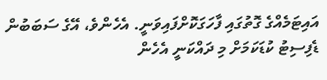އައިޓަމެއްގެ ގޮތުގައި ފާހަގަކޮށްފައިވަނީ. އެހެންވެ، އޭގެ ސަބަބުން ޑެފިސިޓު ކުޑަކަމަށް މި ދައްކަނީ އެހެން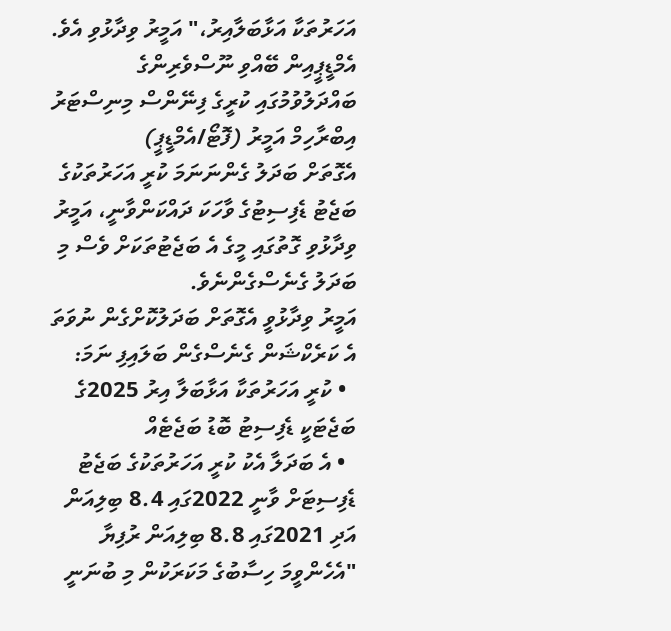އަހަރުތަކާ އަޅާބަލާއިރު،" އަމީރު ވިދާޅުވި އެވެ.
އެމްޑީޕީއިން ބޭއްވި ނޫސްވެރިންގެ ބައްދަލުވުމުގައި ކުރީގެ ފިނޭންސް މިނިސްޓަރު އިބްރާހިމް އަމީރު (ފޮޓޯ/އެމްޑީޕީ)
އެގޮތަށް ބަދަލު ގެންނަނަމަ ކުރީ އަހަރުތަކުގެ ބަޖެޓު ޑެފިސިޓުގެ ވާހަކަ ދައްކަންވާނީ، އަމީރު ވިދާޅުވި ގޮތުގައި މީގެ އެ ބަޖެޓުތަކަށް ވެސް މި ބަދަލު ގެނެސްގެންނެވެ.
އަމީރު ވިދާޅުވީ އެގޮތަށް ބަދަލުކޮށްގެން ނުވަތަ އެ ކަރެކްޝަން ގެނެސްގެން ބަލައިފި ނަމަ:
  • ކުރީ އަހަރުތަކާ އަޅާބަލާ އިރު 2025ގެ ބަޖެޓަކީ ޑެފިސިޓު ބޮޑު ބަޖެޓެއް
  • އެ ބަދަލާ އެކު ކުރީ އަހަރުތަކުގެ ބަޖެޓު ޑެފިސިޓަށް ވާނީ 2022ގައި 8.4 ބިލިއަން އަދި 2021ގައި 8.8 ބިލިއަން ރުފިޔާ
"އެހެންވީމަ ހިސާބުގެ މަކަރަކުން މި ބުނަނީ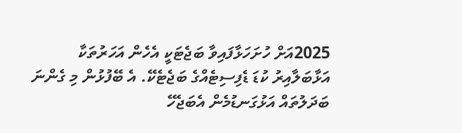2025އަށް ހުށަހަޅާފައިވާ ބަޖެޓަކީ އެހެން އަހަރުތަކާ އަޅާބަލާއިރު ކުޑަ ޑެފިސިޓެއްގެ ބަޖެޓެކޭ. އެ ބޭފުޅުން މި ގެންނަ ބަދަލުތައް އަޅުގަނޑުމެން އެބަޖެހޭ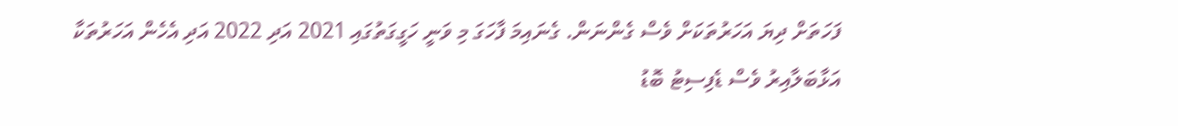ފަހަތަށް ދިޔަ އަހަރުތަކަށް ވެސް ގެންނަން. ގެނައިމަ ފާހަގަ މި ވަނީ ހަގީގަތުގައި 2021 އަދި 2022 އަދި އެހެން އަހަރުތަކާ އަޅާބަލާއިރު ވެސް ޑެފިސިޓު ބޮޑު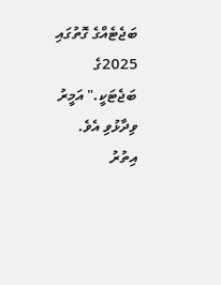ބަޖެޓެއްގެ ގޮތުގައި 2025ގެ ބަޖެޓަކީ." އަމީރު ވިދާޅުވި އެވެ.
އިތުރު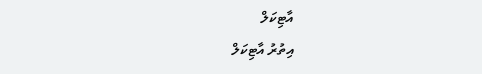އާޓިކަލް
އިތުރު އާޓިކަލް